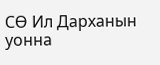СӨ Ил Дарханын уонна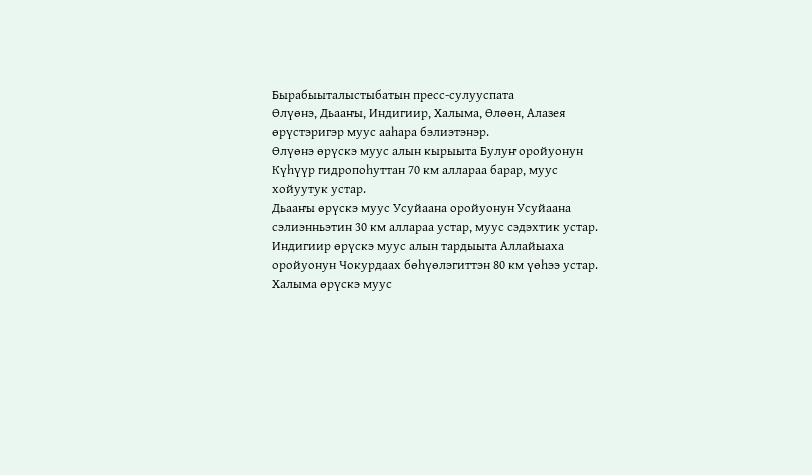Бырабыыталыстыбатын пресс-сулууспата
Өлүөнэ, Дьааҥы, Индигиир, Халыма, Өлөөн, Алазея өрүстэригэр муус ааһара бэлиэтэнэр.
Өлүөнэ өрүскэ муус алын кырыыта Булуҥ оройуонун Күһүүр гидропоһуттан 70 км аллараа барар, муус хойуутук устар.
Дьааҥы өрүскэ муус Усуйаана оройуонун Усуйаана сэлиэнньэтин 30 км аллараа устар, муус сэдэхтик устар. Индигиир өрүскэ муус алын тардыыта Аллайыаха оройуонун Чокурдаах бөһүөлэгиттэн 80 км үөһээ устар.
Халыма өрүскэ муус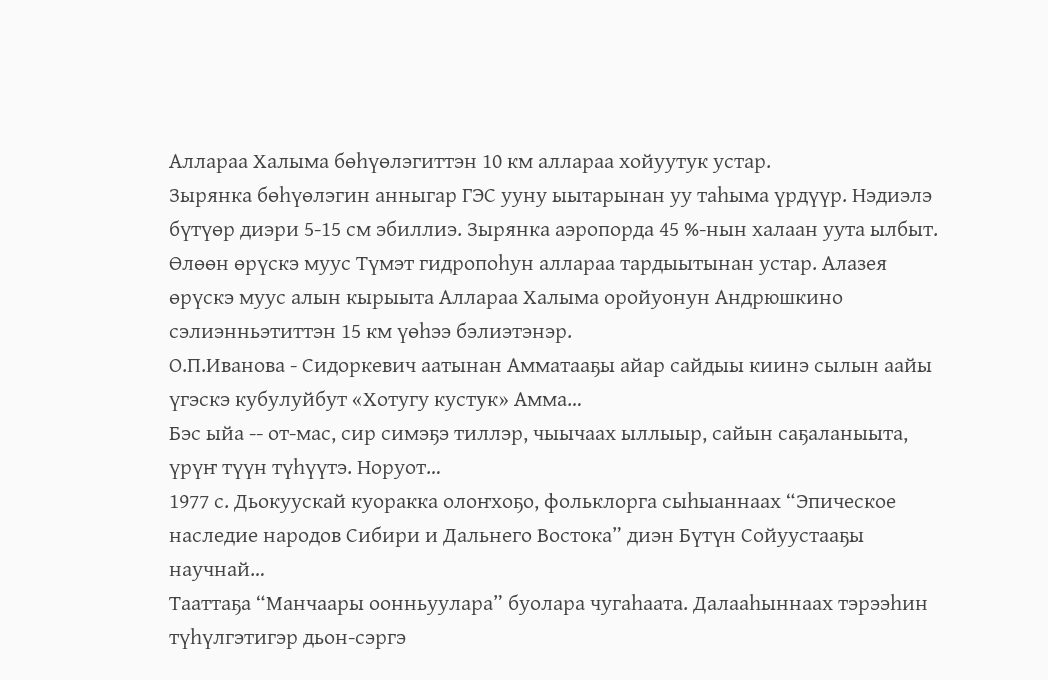Аллараа Халыма бөһүөлэгиттэн 10 км аллараа хойуутук устар.
Зырянка бөһүөлэгин анныгар ГЭС ууну ыытарынан уу таһыма үрдүүр. Нэдиэлэ бүтүөр диэри 5-15 см эбиллиэ. Зырянка аэропорда 45 %-нын халаан уута ылбыт.
Өлөөн өрүскэ муус Түмэт гидропоһун аллараа тардыытынан устар. Алазея өрүскэ муус алын кырыыта Аллараа Халыма оройуонун Андрюшкино сэлиэнньэтиттэн 15 км үөһээ бэлиэтэнэр.
О.П.Иванова - Сидоркевич аатынан Амматааҕы айар сайдыы киинэ сылын аайы үгэскэ кубулуйбут «Хотугу кустук» Амма…
Бэс ыйа -- от-мас, сир симэҕэ тиллэр, чыычаах ыллыыр, сайын саҕаланыыта, үрүҥ түүн түһүүтэ. Норуот…
1977 с. Дьокуускай куоракка олоҥхоҕо, фольклорга сыһыаннаах “Эпическое наследие народов Сибири и Дальнего Востока” диэн Бүтүн Сойуустааҕы научнай…
Тааттаҕа “Манчаары оонньуулара” буолара чугаһаата. Далааһыннаах тэрээһин түһүлгэтигэр дьон-сэргэ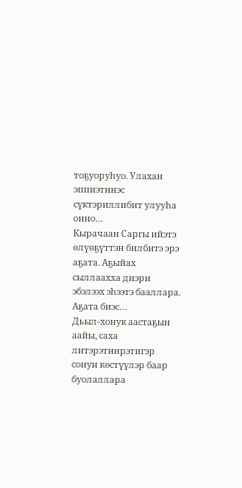тоҕуоруһуо. Улахан эппиэтинэс сүктэриллибит улууһа онно…
Кырачаан Саргы ийэтэ өлүөҕүттэн билбитэ эрэ аҕата. Аҕыйах сыллаахха диэри эбэлээх эһээтэ бааллара. Аҕата биэс…
Дьыл-хонук аастаҕын аайы, саха литэрэтиирэтигэр сонун көстүүлэр баар буолаллара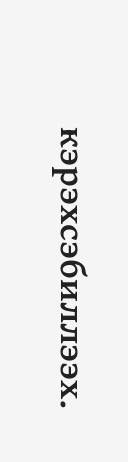кэрэхсэбиллээх.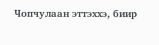Чопчулаан эттэххэ, биир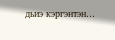дьиэ кэргэнтэн…